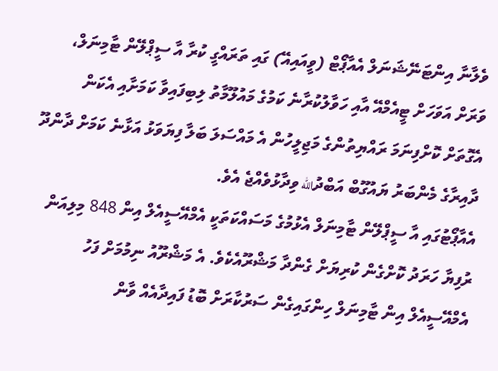ވެލާނާ އިންޓަނޭޝަނަލް އެއާޕޯޓް (ވީއައިއޭ) ގައި ތަރައްގީ ކުރާ އާ ސީޕްލޭން ޓާމިނަލް، ވަރަށް އަވަހަށް ޓީއެމްއޭ އާއި ހަވާލުކުރާނެ ކަމުގެ މައުލޫމާތު ލިބިފައިވާ ކަމަށާއި އެކަން އެގޮތަށް ކޮށްފިނަމަ ރައްޔިތުންގެ މަޖިލީހުން އެ މައްސަލަ ބަލާ ފިޔަވަޅު އަޅާނެ ކަމަށް ދާންދޫ ދާއިރާގެ މެންބަރު ޔައުގޫބް އަބްދުالله ވިދާޅުވެއްޖެ އެވެ.
އެއާޕޯޓުގައި އާ ސީޕްލޭން ޓާމިނަލް އެޅުމުގެ މަސައްކަތަކީ އެމްއޭސީއެލް އިން 848 މިލިއަން ރުފިޔާ ހަރަދު ކޮށްގެން ކުރިޔަށް ގެންދާ މަޝްރޫއެކެވެ. އެ މަޝްރޫއު ނިމުމަށް ފަހު އެމްއޭސީއެލް އިން ޓާމިނަލް ހިންގައިގެން ސަރުކާރަށް ބޮޑު ފައިދާއެއް ވާން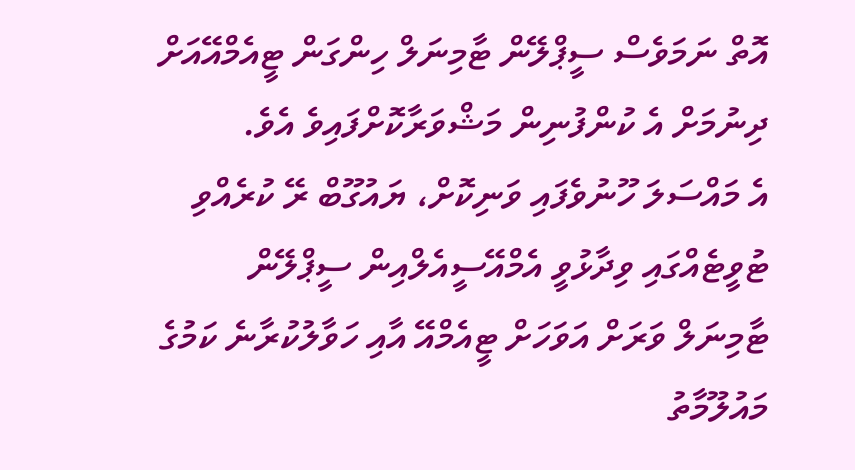އޮތް ނަމަވެސް ސީޕްލޭން ޓާމިނަލް ހިންގަން ޓީއެމްއޭއަށް ދިނުމަށް އެ ކުންފުނިން މަޝްވަރާކޮށްފައިވެ އެވެ.
އެ މައްސަލަ ހޫނުވެފައި ވަނިކޮށް، ޔައުގޫބް ރޭ ކުރެއްވި ޓުވީޓެއްގައި ވިދާޅުވީ އެމްއޭސީއެލްއިން ސީޕްލޭން ޓާމިނަލް ވަރަށް އަވަހަށް ޓީއެމްއޭ އާއި ހަވާލުކުރާނެ ކަމުގެ މައުލޫމާތު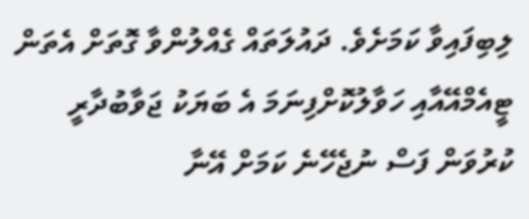ލިބިފައިވާ ކަމަށެވެ. ދައުލަތައް ގެއްލުންވާ ގޮތަށް އެތަން ޓީއެމްއޭއާއި ހަވާލުކޮށްފިނަމަ އެ ބަޔަކު ޖަވާބުދާރީ ކުރުވަން ފަސް ނުޖެހޭނެ ކަމަށް އޭނާ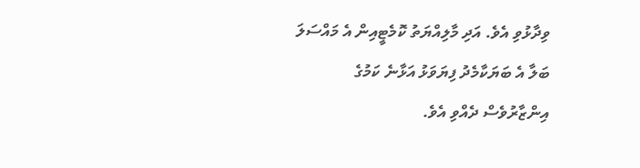ވިދާޅުވި އެވެ. އަދި މާލިއްޔަތު ކޮމެޓީއިން އެ މައްސަލަ ބަލާ އެ ބަޔަކާމެދު ފިޔަވަޅު އަޅާނެ ކަމުގެ އިންޒާރުވެސް ދެއްވި އެވެ.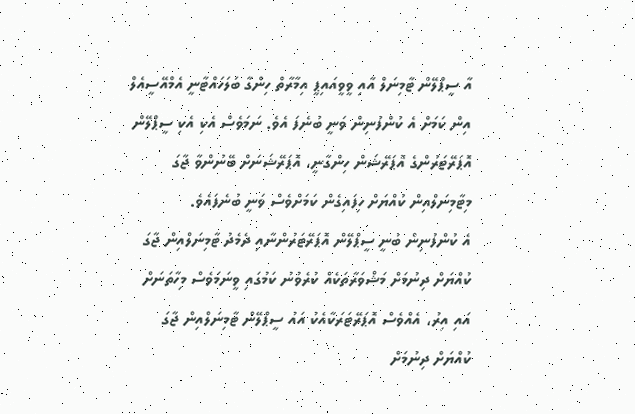އާ ސީޕްލޭން ޓާމިނަލް އާއި ވީވީއައިޕީ އިމާރާތް ހިންގާ ބަލަހައްޓާނީ އެމްއޭސީއެލް އިން ކަމަށް އެ ކުންފުނިން ވަނީ ބުނެފަ އެވެ. ނަމަވެސް އެކި އެކި ސީޕްލޭން އޮޕަރޭޓަރުންގެ އޮޕަރޭޝަން ހިންގާނީ، އޮޕަރޭޝަނަށް ބޭނުންވާ ޖާގަ މިޓާމިނަލްއިން ކުއްޔަށް ހިފައިގެން ކަމަށްވެސް ވަނީ ބުނެފައެވެ.
އެ ކުންފުނިން ބުނީ ސީޕްލޭން އޮޕަރޭޓަރުންނާއި ދެމެދު ޓާމިނަލްއިން ޖާގަ ކުއްޔަށް ދިނުމަށް މަޝްވަރާތަކެއް ކުރެވުނު ކަމުގައި ވީނަމަވެސް މިހާތަނަށް އައި އިރު، އެއްވެސް އޮޕަރޭޓަރަކާއެކު އައު ސީޕްލޭން ޓާމިނަލްއިން ޖާގަ ކުއްޔަށް ދިނުމަށް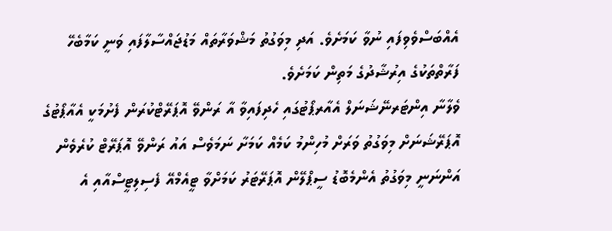އެއްބަސްވެވިފައި ނުވާ ކަމަށެވެ. އަދި މިވަގުތު މަޝްވަރާތައް މަޑުޖައްސާލާފައި ވަނީ ކަމާބެހޭ ފަރާތްތަކުގެ އިރުޝާދުގެ މަތިން ކަމަށެވެ.
ވެލާނާ އިންޓަރނޭޝަނަލް އެއާރޕޯޓުގައި ހެދިފައިވާ އާ ރަންވޭ އޮޕަރޭޓްކުރަން ފެށުމަކީ އެއާޕޯޓުގެ އޮޕަރޭޝަނަށް މިވަގުތު ވަރަށް މުހިންމު ކަމެއް ކަމަށާ ނަމަވެސް އައު ރަންވޭ އޮޕަރޭޓް ކުރެވެން އަންނަނީ މިވަގުތު އެންމެބޮޑު ސީޕްލޭން އޮޕަރޭޓަރު ކަމަށްވާ ޓީއެމްއޭ ފެސިލިޓީސްއާއި އެ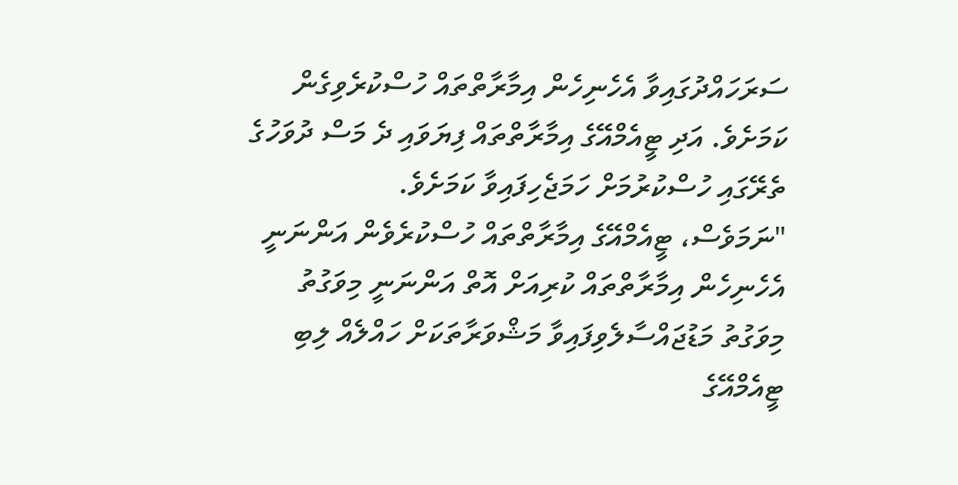ސަރަހައްދުގައިވާ އެހެނިހެން އިމާރާތްތައް ހުސްކުރެވިގެން ކަމަށެވެ. އަދި ޓީއެމްއޭގެ އިމާރާތްތައް ފިޔަވައި ދެ މަސް ދުވަހުގެ ތެރޭގައި ހުސްކުރުމަށް ހަމަޖެހިފައިވާ ކަމަށެވެ.
"ނަމަވެސް، ޓީއެމްއޭގެ އިމާރާތްތައް ހުސްކުރެވެން އަންނަނީ އެހެނިހެން އިމާރާތްތައް ކުރިއަށް އޮތް އަންނަނީ މިވަގުތު މިވަގުތު މަޑުޖައްސާލެވިފައިވާ މަޝްވަރާތަކަށް ހައްލެއް ލިބި ޓީއެމްއޭގެ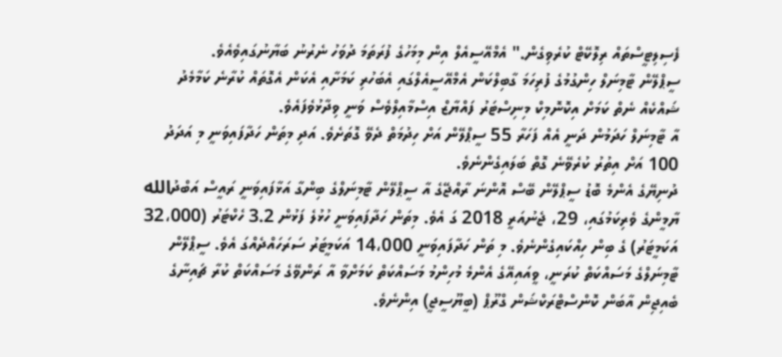ފެސިލިޓީސްތައް ރިލޮކޭޓް ކުރެވިގެން." އެމްއޭސީއެލް އިން މިމަހުގެ ފުރަތަމަ ދުވަހު ނެރުނު ބަޔާނުގައިވެއެވެ.
ސީޕްލޭން ޓާމިނަލް ހިންގުމުގެ ފުރިހަމަ ގާބިލްކަން އެމްއޭސީއެލްގައި އެބަހުރި ކަމަށާއި އެކަން އެގޮތައް ކުރާނެ ކަމާމެދު ޝައްކެއް ނެތް ކަމަށް އިކޮނޮމިކް މިނިސްޓަރު ފައްޔާޒް އިސްމާއިލްވެސް ވަނީ ވިދާޅުވެފައެވެ.
އާ ޓާމިނަލް ހަދަމުން ދަނީ އެއް ފަހަރާ 55 ސީޕްލޭން އަށް ހިދުމަތް ދެވޭ ގޮތަށެވެ. އަދި މިތަން ހަދާފައިވަނީ މި އަދަދު 100 އަށް އިތުރު ކުރެވޭނެ ގޮތް ބަލައިގެންނެވެ.
ދުނިޔޭގެ އެންމެ ބޮޑު ސީޕްލޭން ބޭސް އޮންނަ ރާއްޖޭގެ އާ ސީޕްލޭން ޓާމިނަލްގެ ބިންގާ އަޅާފައިވަނީ ރައީސް އަބްދުالله ޔާމީންގެ ވެރިކަމުގައި، 29، ޖެނުއަރީ 2018 ގަ އެވެ. މިތަން ހަދާފައިވަނީ ހުޅުލެ ފަޅުން 3.2 ހެކްޓަރު (32،000 އަކަމީޓަރު) ގެ ބިން ހިއްކައިގެންނެވެ. މި ތަން ހަދާފައިވަނީ 14،000 އަކަމީޓަރު ސަރަހައްދެއްގަ އެވެ. ސީޕްލޭން ޓާމިނަލްގެ މަސައްކަތް ކުރަނީ، ވީއައިއޭގެ އެންމެ މުހިންމު މަސައްކަތް ކަމަށްވާ އާ ރަންވޭގެ މަސައްކަތް ކުރާ ޗައިނާގެ ބެއިޖިން އާބަން ކޮންސްޓްރަކްޝަން ގްރޫޕް (ބީޔޫސީޖީ) އިންނެވެ.